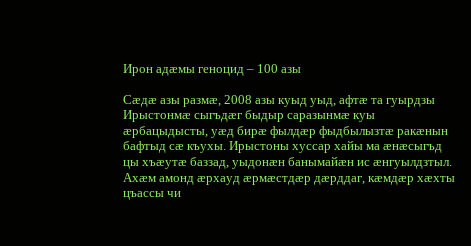Ирон адæмы геноцид – 100 азы

Сæдæ азы размæ, 2008 азы куыд уыд, афтæ та гуырдзы Ирыстонмæ сыгъдæг быдыр саразынмæ куы æрбацыдысты, уæд бирæ фылдæр фыдбылызтæ ракæнын бафтыд сæ къухы. Ирыстоны хуссар хайы ма æнæсыгъд цы хъæутæ баззад, уыдонæн банымайæн ис æнгуылдзтыл. Ахæм амонд æрхауд æрмæстдæр дæрддаг, кæмдæр хæхты цъассы чи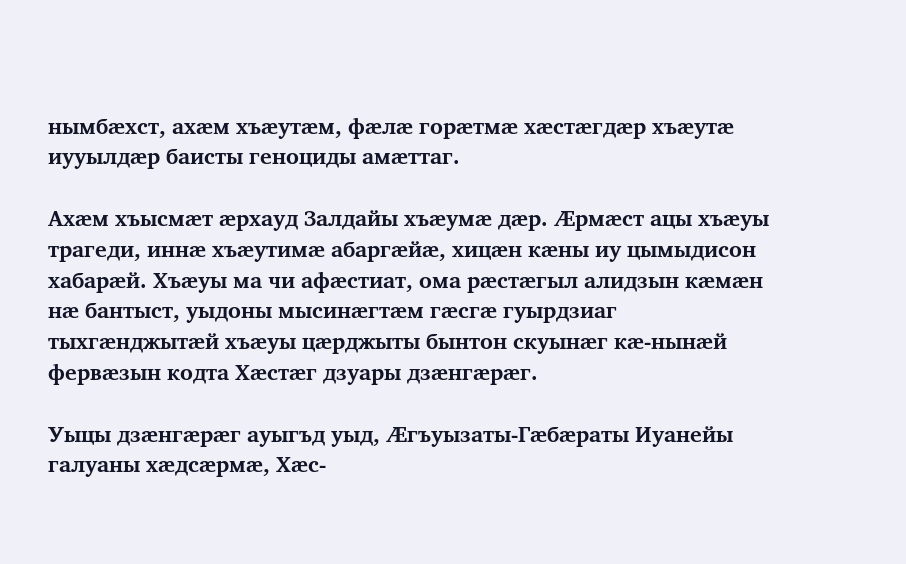нымбæхст, ахæм хъæутæм, фæлæ горæтмæ хæстæгдæр хъæутæ иууылдæр баисты геноциды амæттаг.

Ахæм хъысмæт æрхауд Залдайы хъæумæ дæр. Æрмæст ацы хъæуы трагеди, иннæ хъæутимæ абаргæйæ, хицæн кæны иу цымыдисон хабарæй. Хъæуы ма чи афæстиат, ома рæстæгыл алидзын кæмæн нæ бантыст, уыдоны мысинæгтæм гæсгæ гуырдзиаг тыхгæнджытæй хъæуы цæрджыты бынтон скуынæг кæ-нынæй фервæзын кодта Хæстæг дзуары дзæнгæрæг.

Уыцы дзæнгæрæг ауыгъд уыд, Æгъуызаты-Гæбæраты Иуанейы галуаны хæдсæрмæ, Хæс-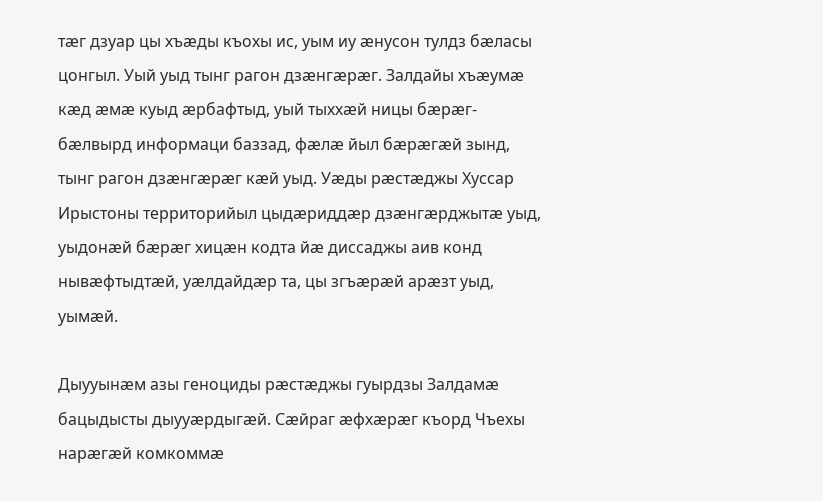тæг дзуар цы хъæды къохы ис, уым иу æнусон тулдз бæласы цонгыл. Уый уыд тынг рагон дзæнгæрæг. Залдайы хъæумæ кæд æмæ куыд æрбафтыд, уый тыххæй ницы бæрæг-бæлвырд информаци баззад, фæлæ йыл бæрæгæй зынд, тынг рагон дзæнгæрæг кæй уыд. Уæды рæстæджы Хуссар Ирыстоны территорийыл цыдæриддæр дзæнгæрджытæ уыд, уыдонæй бæрæг хицæн кодта йæ диссаджы аив конд нывæфтыдтæй, уæлдайдæр та, цы згъæрæй арæзт уыд, уымæй.

Дыууынæм азы геноциды рæстæджы гуырдзы Залдамæ бацыдысты дыууæрдыгæй. Сæйраг æфхæрæг къорд Чъехы нарæгæй комкоммæ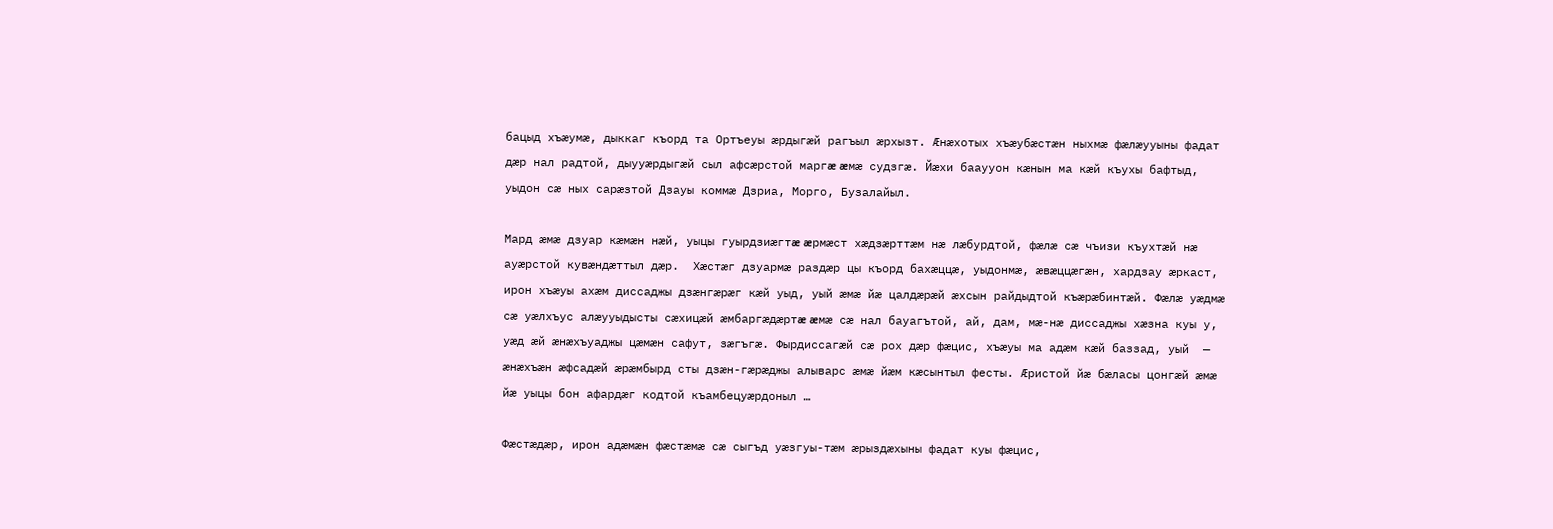бацыд хъæумæ, дыккаг къорд та Ортъеуы æрдыгæй рагъыл æрхызт. Æнæхотых хъæубæстæн ныхмæ фæлæууыны фадат дæр нал радтой, дыууæрдыгæй сыл афсæрстой маргæ æмæ судзгæ. Йæхи бааууон кæнын ма кæй къухы бафтыд, уыдон сæ ных сарæзтой Дзауы коммæ Дзриа, Морго, Бузалайыл.

Мард æмæ дзуар кæмæн нæй, уыцы гуырдзиæгтæ æрмæст хæдзæрттæм нæ лæбурдтой, фæлæ сæ чъизи къухтæй нæ ауæрстой кувæндæттыл дæр.  Хæстæг дзуармæ раздæр цы къорд бахæццæ, уыдонмæ, æвæццæгæн, хардзау æркаст, ирон хъæуы ахæм диссаджы дзæнгæрæг кæй уыд, уый æмæ йæ цалдæрæй æхсын райдыдтой къæрæбинтæй. Фæлæ уæдмæ сæ уæлхъус алæууыдысты сæхицæй æмбаргæдæртæ æмæ сæ нал бауагътой, ай, дам, мæ-нæ диссаджы хæзна куы у, уæд æй æнæхъуаджы цæмæн сафут, зæгъгæ. Фырдиссагæй сæ рох дæр фæцис, хъæуы ма адæм кæй баззад, уый  —  æнæхъæн æфсадæй æрæмбырд сты дзæн-гæрæджы алыварс æмæ йæм кæсынтыл фесты. Æристой йæ бæласы цонгæй æмæ йæ уыцы бон афардæг кодтой къамбецуæрдоныл …

Фæстæдæр, ирон адæмæн фæстæмæ сæ сыгъд уæзгуы-тæм æрыздæхыны фадат куы фæцис,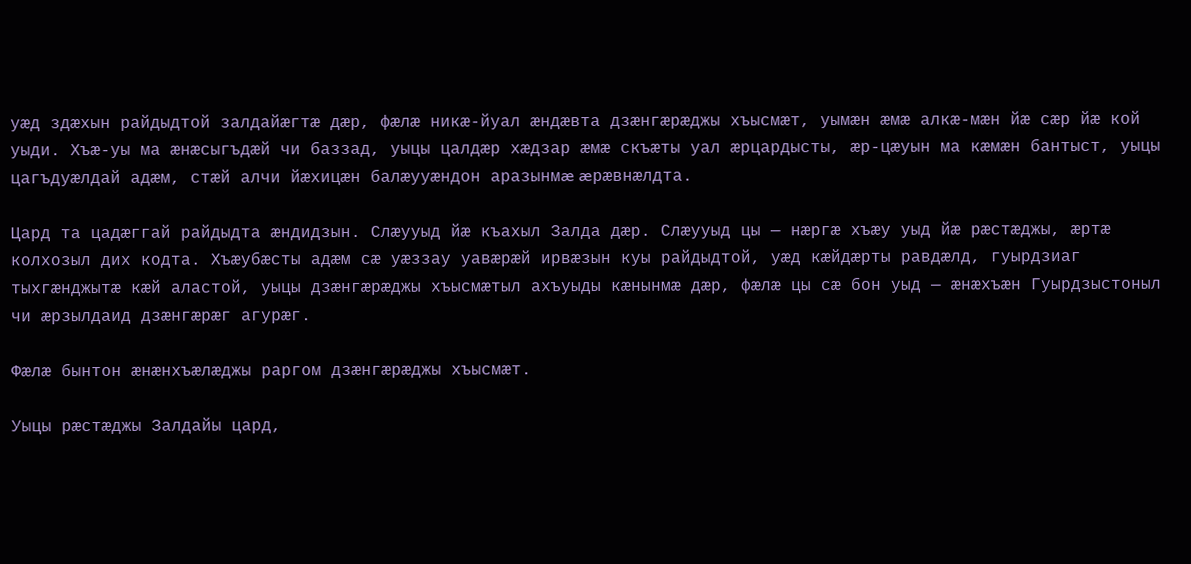уæд здæхын райдыдтой залдайæгтæ дæр, фæлæ никæ-йуал æндæвта дзæнгæрæджы хъысмæт, уымæн æмæ алкæ-мæн йæ сæр йæ кой уыди. Хъæ-уы ма æнæсыгъдæй чи баззад, уыцы цалдæр хæдзар æмæ скъæты уал æрцардысты, æр-цæуын ма кæмæн бантыст, уыцы цагъдуæлдай адæм, стæй алчи йæхицæн балæууæндон аразынмæ æрæвнæлдта.

Цард та цадæггай райдыдта æндидзын. Слæууыд йæ къахыл Залда дæр. Слæууыд цы — нæргæ хъæу уыд йæ рæстæджы, æртæ колхозыл дих кодта. Хъæубæсты адæм сæ уæззау уавæрæй ирвæзын куы райдыдтой, уæд кæйдæрты равдæлд, гуырдзиаг тыхгæнджытæ кæй аластой, уыцы дзæнгæрæджы хъысмæтыл ахъуыды кæнынмæ дæр, фæлæ цы сæ бон уыд — æнæхъæн Гуырдзыстоныл чи æрзылдаид дзæнгæрæг агурæг.

Фæлæ бынтон æнæнхъæлæджы раргом дзæнгæрæджы хъысмæт.

Уыцы рæстæджы Залдайы цард,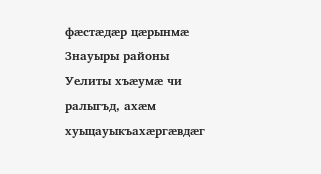фæстæдæр цæрынмæ Знауыры районы Уелиты хъæумæ чи ралыгъд, ахæм хуыцауыкъахæргæвдæг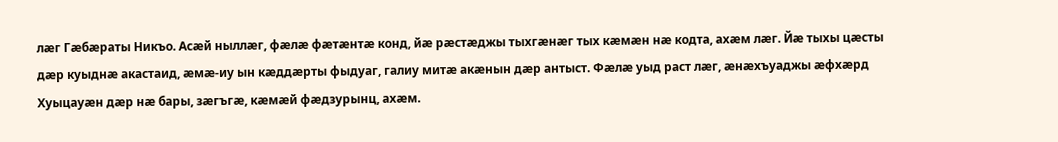лæг Гæбæраты Никъо. Асæй ныллæг, фæлæ фæтæнтæ конд, йæ рæстæджы тыхгæнæг тых кæмæн нæ кодта, ахæм лæг. Йæ тыхы цæсты дæр куыднæ акастаид, æмæ-иу ын кæддæрты фыдуаг, галиу митæ акæнын дæр антыст. Фæлæ уыд раст лæг, æнæхъуаджы æфхæрд Хуыцауæн дæр нæ бары, зæгъгæ, кæмæй фæдзурынц, ахæм.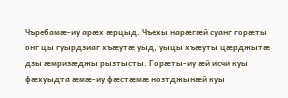Чъребамæ-иу арæх æрцыд. Чъехы нарæгæй суанг горæты онг цы гуырдзиаг хъæутæ уыд, уыцы хъæуты цæрджытæ дзы æмризæджы рызтысты. Горæты-иу æй исчи куы фæхуыдта æмæ-иу фæстæмæ нозтджынæй куы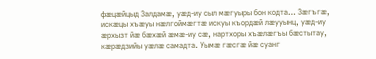фæцæйцыд Залдамæ, уæд-иу сыл мæгуыры бон кодта… Зæгъгæ, искæцы хъæуы нæлгоймæгтæ искуы къордæй лæууынц, уæд-иу æрхызт йæ бæхæй æмæ-иу сæ, нартхоры хъæлæгъы бæстытау, кæрæдзийы уæлæ самадта. Уымæ гæсгæ йæ суанг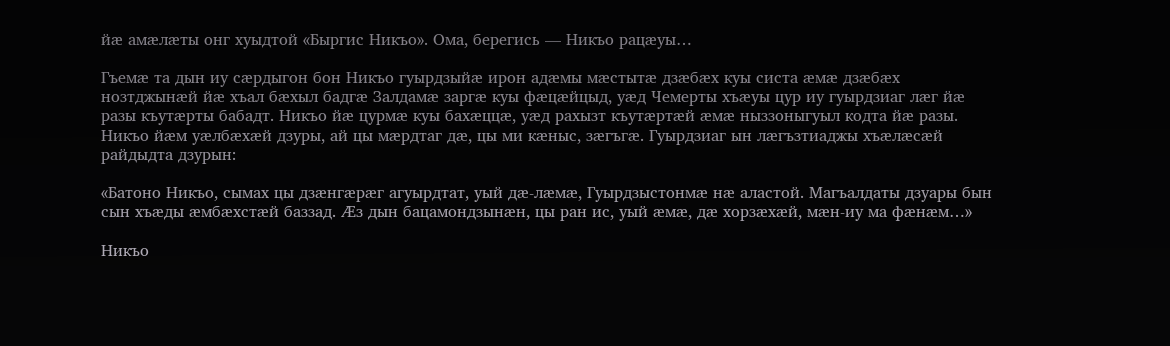йæ амæлæты онг хуыдтой «Быргис Никъо». Ома, берегись — Никъо рацæуы…

Гъемæ та дын иу сæрдыгон бон Никъо гуырдзыйæ ирон адæмы мæстытæ дзæбæх куы систа æмæ дзæбæх нозтджынæй йæ хъал бæхыл бадгæ Залдамæ заргæ куы фæцæйцыд, уæд Чемерты хъæуы цур иу гуырдзиаг лæг йæ разы къутæрты бабадт. Никъо йæ цурмæ куы бахæццæ, уæд рахызт къутæртæй æмæ ныззоныгуыл кодта йæ разы. Никъо йæм уæлбæхæй дзуры, ай цы мæрдтаг дæ, цы ми кæныс, зæгъгæ. Гуырдзиаг ын лæгъзтиаджы хъæлæсæй райдыдта дзурын:

«Батоно Никъо, сымах цы дзæнгæрæг агуырдтат, уый дæ-лæмæ, Гуырдзыстонмæ нæ аластой. Магъалдаты дзуары бын сын хъæды æмбæхстæй баззад. Æз дын бацамондзынæн, цы ран ис, уый æмæ, дæ хорзæхæй, мæн-иу ма фæнæм…»

Никъо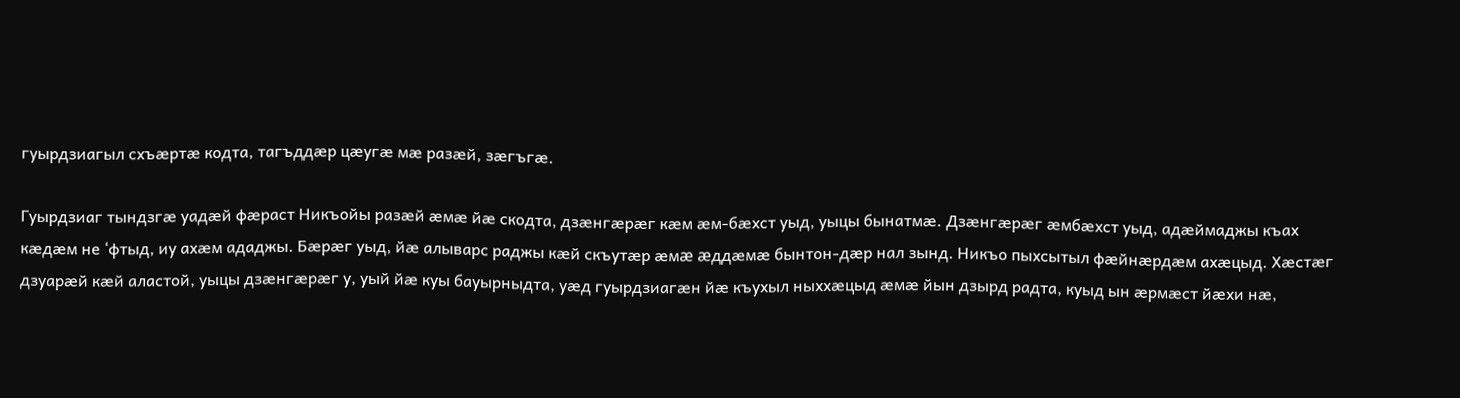гуырдзиагыл схъæртæ кодта, тагъддæр цæугæ мæ разæй, зæгъгæ.

Гуырдзиаг тындзгæ уадæй фæраст Никъойы разæй æмæ йæ скодта, дзæнгæрæг кæм æм-бæхст уыд, уыцы бынатмæ. Дзæнгæрæг æмбæхст уыд, адæймаджы къах кæдæм не ‘фтыд, иу ахæм ададжы. Бæрæг уыд, йæ алыварс раджы кæй скъутæр æмæ æддæмæ бынтон-дæр нал зынд. Никъо пыхсытыл фæйнæрдæм ахæцыд. Хæстæг дзуарæй кæй аластой, уыцы дзæнгæрæг у, уый йæ куы бауырныдта, уæд гуырдзиагæн йæ къухыл ныххæцыд æмæ йын дзырд радта, куыд ын æрмæст йæхи нæ,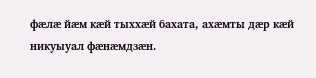фæлæ йæм кæй тыххæй бахата, ахæмты дæр кæй никуыуал фæнæмдзæн.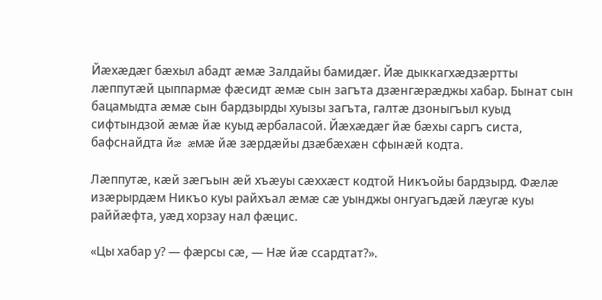Йæхæдæг бæхыл абадт æмæ Залдайы бамидæг. Йæ дыккагхæдзæртты лæппутæй цыппармæ фæсидт æмæ сын загъта дзæнгæрæджы хабар. Бынат сын бацамыдта æмæ сын бардзырды хуызы загъта, галтæ дзоныгъыл куыд сифтындзой æмæ йæ куыд æрбаласой. Йæхæдæг йæ бæхы саргъ систа, бафснайдта йæ æмæ йæ зæрдæйы дзæбæхæн сфынæй кодта.

Лæппутæ, кæй зæгъын æй хъæуы сæххæст кодтой Никъойы бардзырд. Фæлæ изæрырдæм Никъо куы райхъал æмæ сæ уынджы онгуагъдæй лæугæ куы раййæфта, уæд хорзау нал фæцис.

«Цы хабар у? — фæрсы сæ, — Нæ йæ ссардтат?».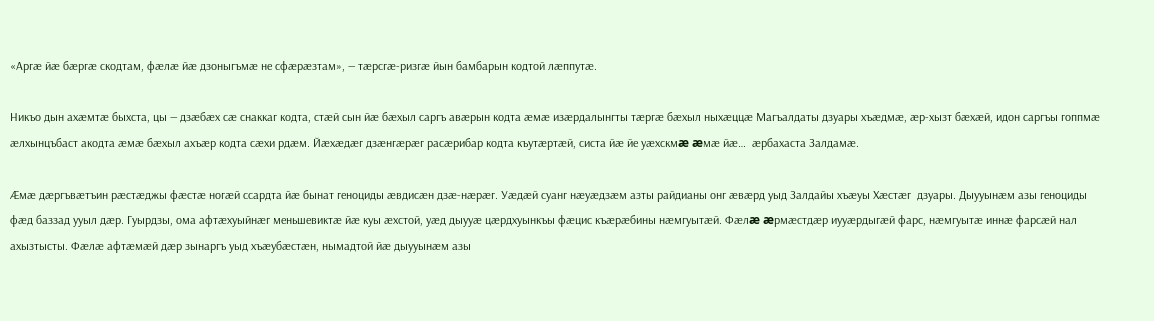«Аргæ йæ бæргæ скодтам, фæлæ йæ дзоныгъмæ не сфæрæзтам», — тæрсгæ-ризгæ йын бамбарын кодтой лæппутæ.

Никъо дын ахæмтæ быхста, цы — дзæбæх сæ снаккаг кодта, стæй сын йæ бæхыл саргъ авæрын кодта æмæ изæрдалынгты тæргæ бæхыл ныхæццæ Магъалдаты дзуары хъæдмæ, æр-хызт бæхæй, идон саргъы гоппмæ æлхынцъбаст акодта æмæ бæхыл ахъæр кодта сæхи рдæм. Йæхæдæг дзæнгæрæг расæрибар кодта къутæртæй, систа йæ йе уæхскмæ æмæ йæ…  æрбахаста Залдамæ.

Æмæ дæргъвæтъин рæстæджы фæстæ ногæй ссардта йæ бынат геноциды æвдисæн дзæ-нæрæг. Уæдæй суанг нæуæдзæм азты райдианы онг æвæрд уыд Залдайы хъæуы Хæстæг  дзуары. Дыууынæм азы геноциды фæд баззад ууыл дæр. Гуырдзы, ома афтæхуыйнæг меньшевиктæ йæ куы æхстой, уæд дыууæ цæрдхуынкъы фæцис къæрæбины нæмгуытæй. Фæлæ æрмæстдæр иууæрдыгæй фарс, нæмгуытæ иннæ фарсæй нал ахызтысты. Фæлæ афтæмæй дæр зынаргъ уыд хъæубæстæн, нымадтой йæ дыууынæм азы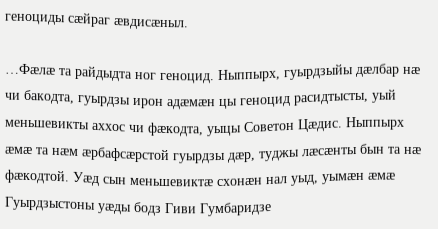геноциды сæйраг æвдисæныл.

…Фæлæ та райдыдта ног геноцид. Ныппырх, гуырдзыйы дæлбар нæ чи бакодта, гуырдзы ирон адæмæн цы геноцид расидтысты, уый меньшевикты аххос чи фæкодта, уыцы Советон Цæдис. Ныппырх æмæ та нæм æрбафсæрстой гуырдзы дæр, туджы лæсæнты бын та нæ фæкодтой. Уæд сын меньшевиктæ схонæн нал уыд, уымæн æмæ Гуырдзыстоны уæды бодз Гиви Гумбаридзе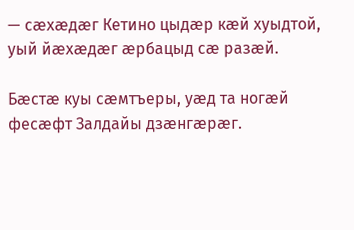— сæхæдæг Кетино цыдæр кæй хуыдтой, уый йæхæдæг æрбацыд сæ разæй.

Бæстæ куы сæмтъеры, уæд та ногæй фесæфт Залдайы дзæнгæрæг.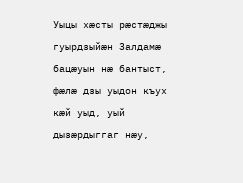Уыцы хæсты рæстæджы гуырдзыйæн Залдамæ бацæуын нæ бантыст, фæлæ дзы уыдон къух кæй уыд, уый дызæрдыггаг нæу,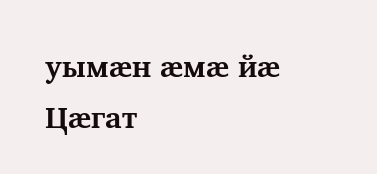уымæн æмæ йæ Цæгат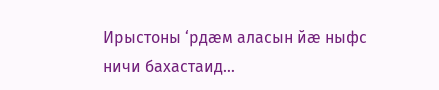Ирыстоны ‘рдæм аласын йæ ныфс ничи бахастаид…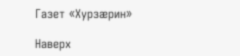Газет «Хурзæрин»

Наверх